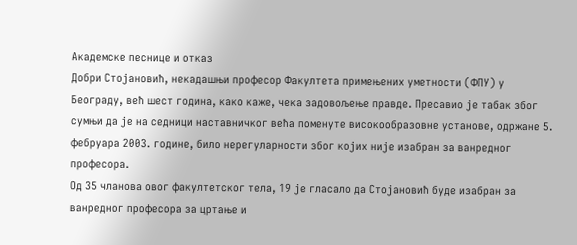Академске песнице и отказ
Добри Стојановић, некадашњи професор Факултета примењених уметности (ФПУ) у Београду, већ шест година, како каже, чека задовољење правде. Пресавио је табак због сумњи да је на седници наставничког већа поменуте високообразовне установе, одржане 5. фебруара 2003. године, било нерегуларности због којих није изабран за ванредног професора.
Од 35 чланова овог факултетског тела, 19 је гласало да Стојановић буде изабран за ванредног професора за цртање и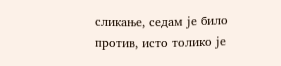сликање, седам је било против, исто толико је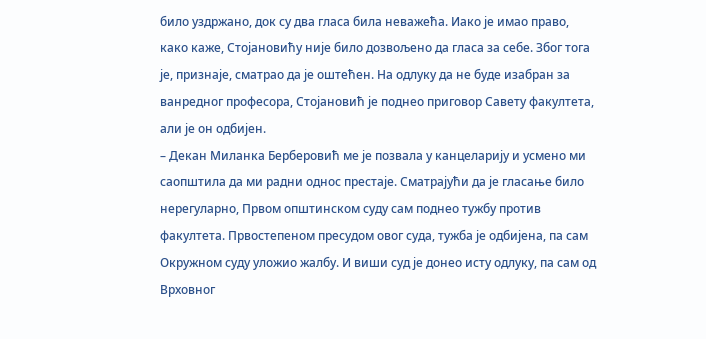било уздржано, док су два гласа била неважећа. Иако је имао право, како каже, Стојановићу није било дозвољено да гласа за себе. Због тога је, признаје, сматрао да је оштећен. На одлуку да не буде изабран за ванредног професора, Стојановић је поднео приговор Савету факултета, али је он одбијен.
– Декан Миланка Берберовић ме је позвала у канцеларију и усмено ми саопштила да ми радни однос престаје. Сматрајући да је гласање било нерегуларно, Првом општинском суду сам поднео тужбу против факултета. Првостепеном пресудом овог суда, тужба је одбијена, па сам Окружном суду уложио жалбу. И виши суд је донео исту одлуку, па сам од Врховног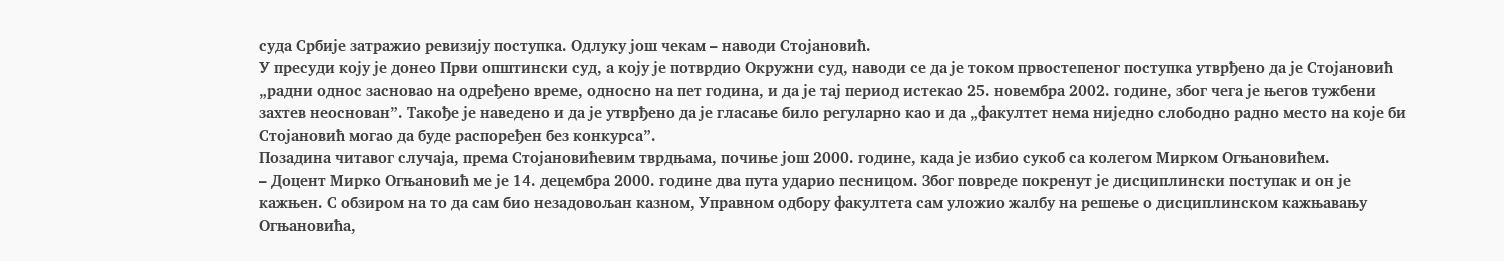суда Србије затражио ревизију поступка. Одлуку још чекам – наводи Стојановић.
У пресуди коју је донео Први општински суд, а коју је потврдио Окружни суд, наводи се да је током првостепеног поступка утврђено да је Стојановић „радни однос засновао на одређено време, односно на пет година, и да је тај период истекао 25. новембра 2002. године, због чега је његов тужбени захтев неоснован”. Такође је наведено и да је утврђено да је гласање било регуларно као и да „факултет нема ниједно слободно радно место на које би Стојановић могао да буде распоређен без конкурса”.
Позадина читавог случаја, према Стојановићевим тврдњама, почиње још 2000. године, када је избио сукоб са колегом Мирком Огњановићем.
– Доцент Мирко Огњановић ме је 14. децембра 2000. године два пута ударио песницом. Због повреде покренут је дисциплински поступак и он је кажњен. С обзиром на то да сам био незадовољан казном, Управном одбору факултета сам уложио жалбу на решење о дисциплинском кажњавању Огњановића,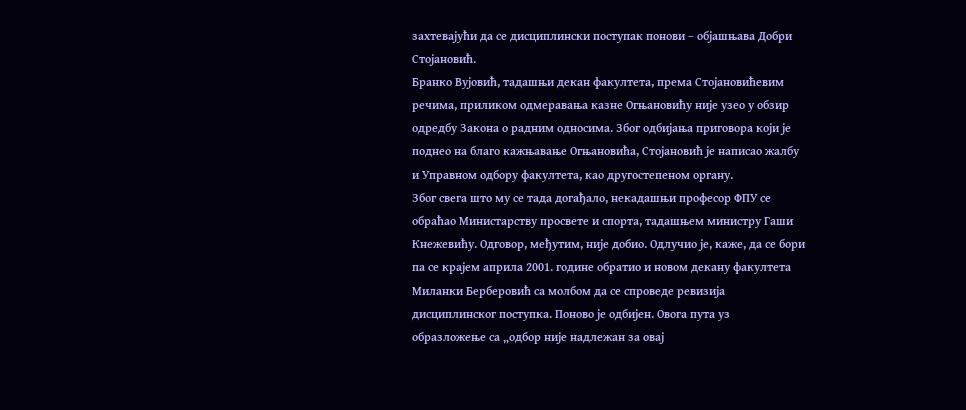захтевајући да се дисциплински поступак понови – објашњава Добри Стојановић.
Бранко Вујовић, тадашњи декан факултета, према Стојановићевим речима, приликом одмеравања казне Огњановићу није узео у обзир одредбу Закона о радним односима. Због одбијања приговора који је поднео на благо кажњавање Огњановића, Стојановић је написао жалбу и Управном одбору факултета, као другостепеном органу.
Због свега што му се тада догађало, некадашњи професор ФПУ се обраћао Министарству просвете и спорта, тадашњем министру Гаши Кнежевићу. Одговор, међутим, није добио. Одлучио је, каже, да се бори па се крајем априла 2001. године обратио и новом декану факултета Миланки Берберовић са молбом да се спроведе ревизија дисциплинског поступка. Поново је одбијен. Овога пута уз образложење са „одбор није надлежан за овај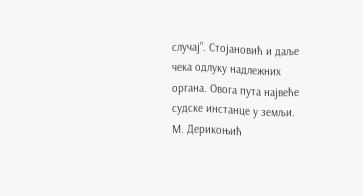случај”. Стојановић и даље чека одлуку надлежних органа. Овога пута највеће судске инстанце у земљи.
М. Дерикоњић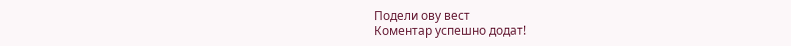Подели ову вест
Комeнтар успeшно додат!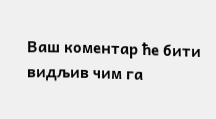Ваш комeнтар ћe бити видљив чим га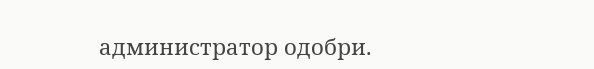администратор одобри.